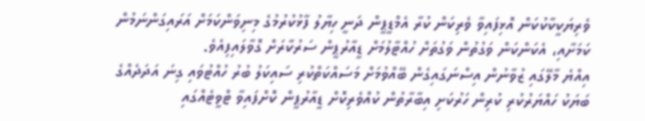ވެރިޔަކީކާކުކަން އޮޅިފައިވާ ވެރިކަން ކުރާ އެމްޑީޕީން ދަނީ ހިޔާލު ފާޅުކުރުމުގެ މިނިވަންކަމަށް އަރައިގަންނަމުން ކަމަށާއި، އެކަންކަން ވަގުތުން ވަގުތަށް ހުއްޓާލުމަށް ޑީއާރުޕީން ސަރުކާރަށް ގޮވާލައިފިއެވެ.
އިއްޔެ މާލޭގައި ޒުވާނުން އިސްނަގައިގެން ބޭއްވުމަށް މަސައްކަތްކުރި ސައިކަލު ބުރު ހުއްޓުވައި ގިނަ އަދަދެއްގެ ބަޔަކު ހައްޔަރުކުރި ކުރިން ހަރުކަށި އިބާރާތުން ކުއްވެރިކޮށް ޑީއާރުޕީން ކޮށްފައިވާ ޓްވީޓެއްގައި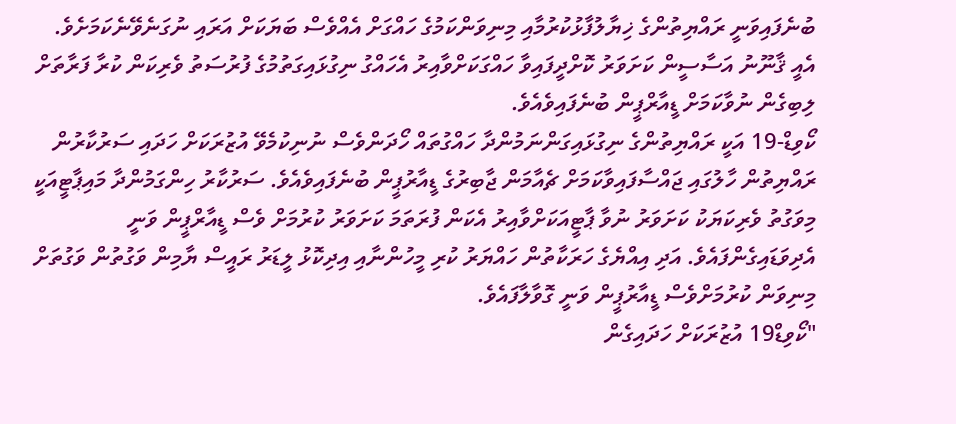ބުނެފައިވަނީ ރައްޔިތުންގެ ޚިޔާލުފާޅުކުރުމާއި މިނިވަންކަމުގެ ހައްގަށް އެއްވެސް ބަޔަކަށް އަރައި ނުގަނެވޭނެކަމަށެވެ. އެއީ ޤާނޫނު އަސާސީން ކަށަވަރު ކޮށްދީފައިވާ ހައްގަކަށްވާއިރު އެހައްގު ނިގުޅައިގަތުމުގެ ފުރުސަތު ވެރިކަން ކުރާ ފަރާތަށް ލިބިގެން ނުވާކަމަށް ޑީއާރްޕީން ބުނެފައިވެއެވެ.
ކޯވިޑް-19 އަކީ ރައްޔިތުންގެ ނިގުޅައިގަންނަމުންދާ ހައްގުތައް ހޯދަންވެސް ނުނިކުމެވޭ އުޒުރަކަށް ހަދައި ސަރުކާރުން ރައްޔިތުން ހާލުގައި ޖައްސާފައިވާކަމަށް ޗެއާމަން ޖާބިރުގެ ޑީއާރުޕީން ބުނެފައިވެއެވެ. ސަރުކާރު ހިންގަމުންދާ މައިޕާޓީއަކީ މިވަގުތު ވެރިކަޔަކު ކަށަވަރު ނުވާ ޕާޓީއަކަށްވާއިރު އެކަން ފުރަތަމަ ކަށަވަރު ކުރުމަށް ވެސް ޑީއާރްޕީން ވަނީ އެދިވަޑައިގެންފައެވެ. އަދި އިއްޔެގެ ހަރަކާތުން ހައްޔަރު ކުރި މީހުންނާއި އިދިކޮޅު ލީޑަރު ރައީސް ޔާމިން ވަގުތުން ވަގުތަށް މިނިވަން ކުރުމަށްވެސް ޑީއާރުޕީން ވަނީ ގޮވާލާފައެވެ.
"ކޯވިޑް19 އުޒުރަކަށް ހަދައިގެން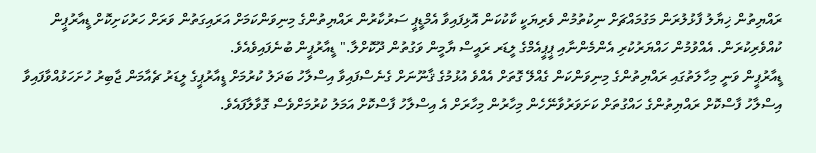ރައްޔިތުން ޚިޔާލު ފާޅުލުރަން މަގުމައްޗަށް ނިކުތުމުން ވެރިޔަކީ ކާކުކަން އޮޅިފައިވާ އެމްޑީޕީ ސަރުކާރުން ރައްޔިތުންގެ މިނިވަންކަމަށް އަރައިގަތުން ވަރަށް ހަރުކަށިކޮށް ޑީއާރުޕީން ކުއްވެރިކުރަން. އެއްވުމުން ހައްޔަރުކުރި އެންމެންނާއި ޕީޕީއެމްގެ ލީޑަރ ރައީސް ޔާމީން ވަގުތުން ދޫކޮށްލާ." ޑީއާރުޕީން ބުނެފައިވެއެވެ.
ޑީއާރުޕީން ވަނީ މިހާލަތުގައި ރައްޔިތުންގެ މިނިވަންކަން ގެއްލޭ ގޮތަށް އެއްވެ އުޅުމުގެ ޤާނޫނަށް ގެނެސްފައިވާ އިސްލާހު ބަދަލު ކުރުމަށް ޑީއާރުޕީގެ ލީޑަރު ޗެއާމަން ޖާބިރު ހުށަހަޅުއްވާފައިވާ އިސްލާހު ފާސްކޮށް ރައްޔިތުންގެ ހައްގުތަށް ކަށަވަރުވާނޭހެން މިހާރުން މިހާރަށް އެ އިސްލާހު ފާސްކޮށް އަމަލު ކުރުމަށްވެސް ގޮވާލާފައެވެ.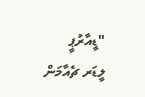"ޑީއާރުޕީ ލީޑަރ ޗެއާމަން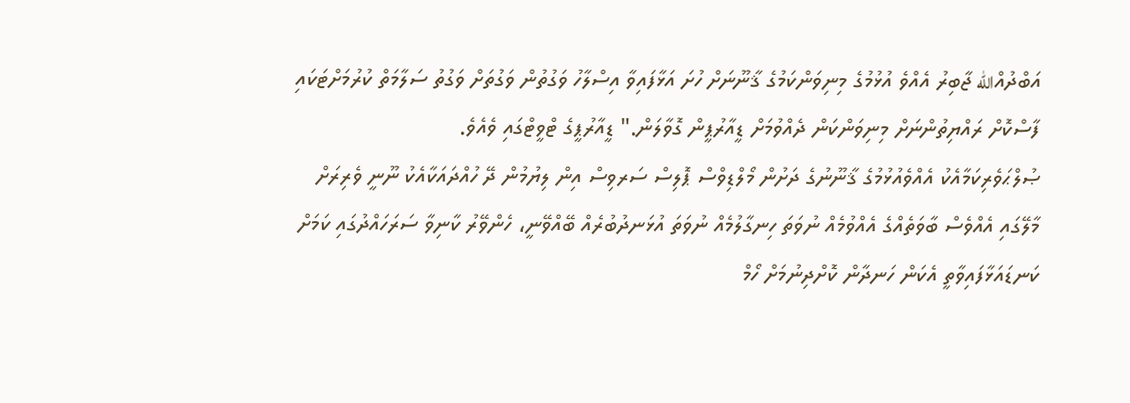އަބްދުއްالله ޖާބިރު އެއްވެ އުޅުމުގެ މިނިވަންކަމުގެ ޤާނޫނަށް ހުށަ އަޅާފައިވާ އިސްލާހު ވަގުތުން ވަގުތަށް ވަގުތު ސަލާމަތް ކުރުމަށްޓަކައި ފާސްކޮށް ރައްޔިތުންނަށް މިނިވަންކަން ދެއްވުމަށް ޑީއާރުޕީން ގޮވާލަން." ޑީއާރުޕީގެ ޓްވީޓްގައި ވެއެވެ.
ޞުލްޙަވެރިކަމާއެކު އެއްވެއުޅުމުގެ ޤާނޫނުގެ ދަށުން މޯލްޑިވްސް ޕޮލިސް ސަރވިސް އިން ލިޔުމުން ދޭ ހުއްދައަކާއެކު ނޫނީ ވެރިރަށް މާލޭގައި އެއްވެސް ބާވަތެއްގެ އެއްވުމެއް ނުވަތަ ހިނގާލުމެއް ނުވަތަ އުޅަނދުބުރެއް ބޭއްވޭނީ، ހެންވޭރު ކާނިވާ ސަރަހައްދުގައި ކަމަށް ކަނޑައަޅާފައިވާތީ އެކަން ހަނދާން ކޮށްދިނުމަށް ހޯމް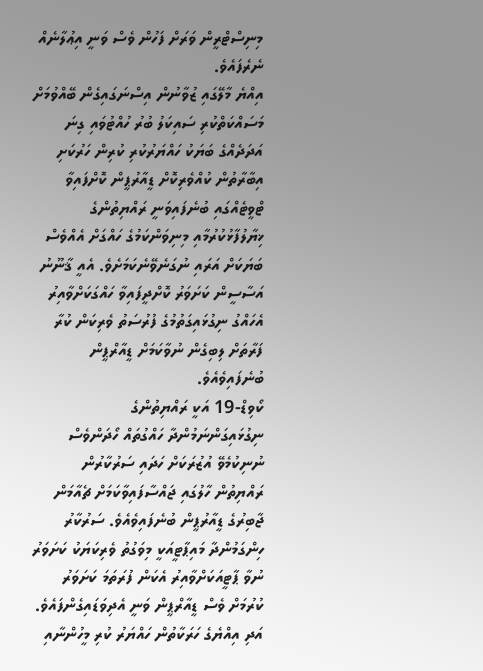މިނިސްޓްރީން ވަރަށް ފަހުން ވެސް ވަނީ އިޢުލާނެއް ނެރެފައެވެ.
އިއްޔެ މާލޭގައި ޒުވާނުން އިސްނަގައިގެން ބޭއްވުމަށް މަސައްކަތްކުރި ސައިކަލު ބުރު ހުއްޓުވައި ގިނަ އަދަދެއްގެ ބަޔަކު ހައްޔަރުކުރި ކުރިން ހަރުކަށި އިބާރާތުން ކުއްވެރިކޮށް ޑީއާރުޕީން ކޮށްފައިވާ ޓްވީޓެއްގައި ބުނެފައިވަނީ ރައްޔިތުންގެ ޚިޔާލުފާޅުކުރުމާއި މިނިވަންކަމުގެ ހައްގަށް އެއްވެސް ބަޔަކަށް އަރައި ނުގަނެވޭނެކަމަށެވެ. އެއީ ޤާނޫނު އަސާސީން ކަށަވަރު ކޮށްދީފައިވާ ހައްގަކަށްވާއިރު އެހައްގު ނިގުޅައިގަތުމުގެ ފުރުސަތު ވެރިކަން ކުރާ ފަރާތަށް ލިބިގެން ނުވާކަމަށް ޑީއާރްޕީން ބުނެފައިވެއެވެ.
ކޯވިޑް-19 އަކީ ރައްޔިތުންގެ ނިގުޅައިގަންނަމުންދާ ހައްގުތައް ހޯދަންވެސް ނުނިކުމެވޭ އުޒުރަކަށް ހަދައި ސަރުކާރުން ރައްޔިތުން ހާލުގައި ޖައްސާފައިވާކަމަށް ޗެއާމަން ޖާބިރުގެ ޑީއާރުޕީން ބުނެފައިވެއެވެ. ސަރުކާރު ހިންގަމުންދާ މައިޕާޓީއަކީ މިވަގުތު ވެރިކަޔަކު ކަށަވަރު ނުވާ ޕާޓީއަކަށްވާއިރު އެކަން ފުރަތަމަ ކަށަވަރު ކުރުމަށް ވެސް ޑީއާރްޕީން ވަނީ އެދިވަޑައިގެންފައެވެ. އަދި އިއްޔެގެ ހަރަކާތުން ހައްޔަރު ކުރި މީހުންނާއި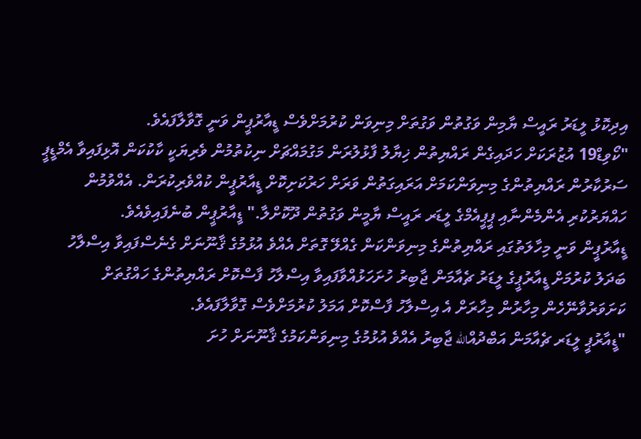އިދިކޮޅު ލީޑަރު ރައީސް ޔާމިން ވަގުތުން ވަގުތަށް މިނިވަން ކުރުމަށްވެސް ޑީއާރުޕީން ވަނީ ގޮވާލާފައެވެ.
"ކޯވިޑް19 އުޒުރަކަށް ހަދައިގެން ރައްޔިތުން ޚިޔާލު ފާޅުލުރަން މަގުމައްޗަށް ނިކުތުމުން ވެރިޔަކީ ކާކުކަން އޮޅިފައިވާ އެމްޑީޕީ ސަރުކާރުން ރައްޔިތުންގެ މިނިވަންކަމަށް އަރައިގަތުން ވަރަށް ހަރުކަށިކޮށް ޑީއާރުޕީން ކުއްވެރިކުރަން. އެއްވުމުން ހައްޔަރުކުރި އެންމެންނާއި ޕީޕީއެމްގެ ލީޑަރ ރައީސް ޔާމީން ވަގުތުން ދޫކޮށްލާ." ޑީއާރުޕީން ބުނެފައިވެއެވެ.
ޑީއާރުޕީން ވަނީ މިހާލަތުގައި ރައްޔިތުންގެ މިނިވަންކަން ގެއްލޭ ގޮތަށް އެއްވެ އުޅުމުގެ ޤާނޫނަށް ގެނެސްފައިވާ އިސްލާހު ބަދަލު ކުރުމަށް ޑީއާރުޕީގެ ލީޑަރު ޗެއާމަން ޖާބިރު ހުށަހަޅުއްވާފައިވާ އިސްލާހު ފާސްކޮށް ރައްޔިތުންގެ ހައްގުތަށް ކަށަވަރުވާނޭހެން މިހާރުން މިހާރަށް އެ އިސްލާހު ފާސްކޮށް އަމަލު ކުރުމަށްވެސް ގޮވާލާފައެވެ.
"ޑީއާރުޕީ ލީޑަރ ޗެއާމަން އަބްދުއްالله ޖާބިރު އެއްވެ އުޅުމުގެ މިނިވަންކަމުގެ ޤާނޫނަށް ހުށަ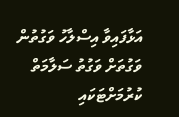އަޅާފައިވާ އިސްލާހު ވަގުތުން ވަގުތަށް ވަގުތު ސަލާމަތް ކުރުމަށްޓަކައި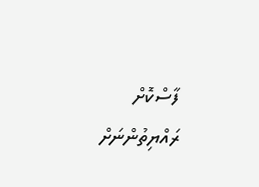ފާސްކޮށް ރައްޔިތުންނަށް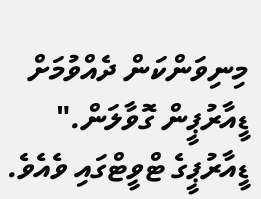މިނިވަންކަން ދެއްވުމަށް ޑީއާރުޕީން ގޮވާލަން." ޑީއާރުޕީގެ ޓްވީޓްގައި ވެއެވެ.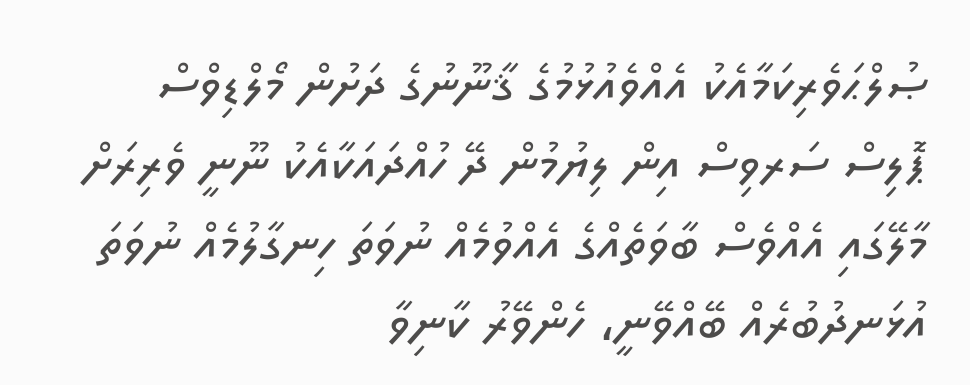ޞުލްޙަވެރިކަމާއެކު އެއްވެއުޅުމުގެ ޤާނޫނުގެ ދަށުން މޯލްޑިވްސް ޕޮލިސް ސަރވިސް އިން ލިޔުމުން ދޭ ހުއްދައަކާއެކު ނޫނީ ވެރިރަށް މާލޭގައި އެއްވެސް ބާވަތެއްގެ އެއްވުމެއް ނުވަތަ ހިނގާލުމެއް ނުވަތަ އުޅަނދުބުރެއް ބޭއްވޭނީ، ހެންވޭރު ކާނިވާ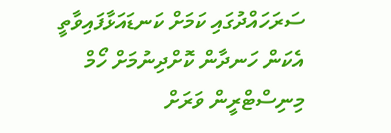ސަރަހައްދުގައި ކަމަށް ކަނޑައަޅާފައިވާތީ އެކަން ހަނދާން ކޮށްދިނުމަށް ހޯމް މިނިސްޓްރީން ވަރަށް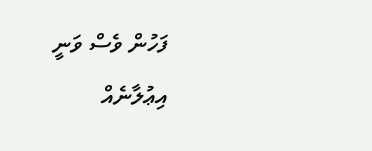ފަހުން ވެސް ވަނީ އިޢުލާނެއް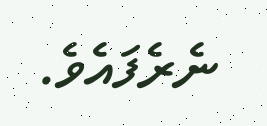ނެރެފައެވެ.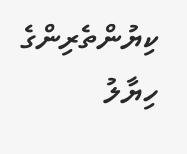ކިޔުންތެރިންގެ ހިޔާލު